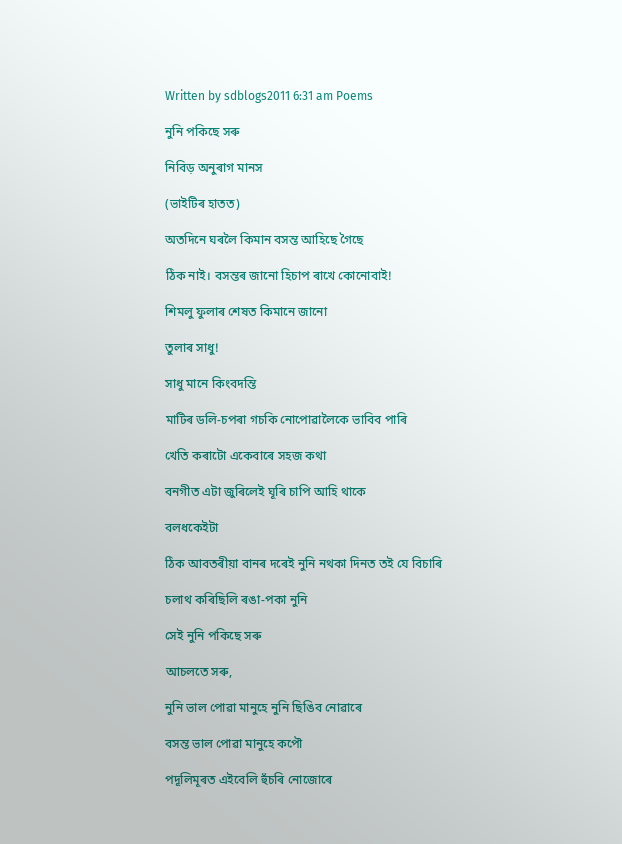Written by sdblogs2011 6:31 am Poems

নুনি পকিছে সৰু

নিবিড় অনুৰাগ মানস

(ভাইটিৰ হাতত)

অতদিনে ঘৰলৈ কিমান বসন্ত আহিছে গৈছে

ঠিক নাই। বসন্তৰ জানো হিচাপ ৰাখে কোনোবাই!

শিমলু ফুলাৰ শেষত কিমানে জানো

তুলাৰ সাধু!

সাধু মানে কিংবদন্তি

মাটিৰ ডলি-চপৰা গচকি নোপোৱালৈকে ভাবিব পাৰি

খেতি কৰাটো একেবাৰে সহজ কথা

বনগীত এটা জুৰিলেই ঘূৰি চাপি আহি থাকে

বলধকেইটা

ঠিক আবতৰীয়া বানৰ দৰেই নুনি নথকা দিনত তই যে বিচাৰি

চলাথ কৰিছিলি ৰঙা-পকা নুনি

সেই নুনি পকিছে সৰু

আচলতে সৰু,

নুনি ভাল পোৱা মানুহে নুনি ছি‍ঙিব নোৱাৰে

বসন্ত ভাল পোৱা মানুহে কপৌ

পদূলিমূৰত এইবেলি হুঁচৰি নোজোৰে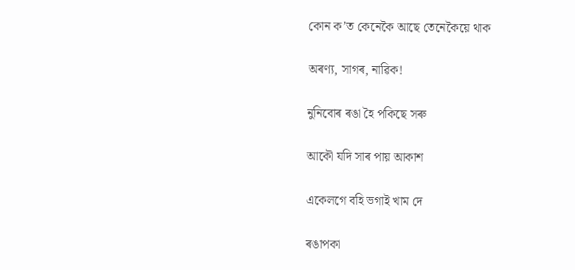কোন ক’ত কেনেকৈ আছে তেনেকৈয়ে থাক

অৰণ্য, সাগৰ, নাৱি‍ক!

নুনিবোৰ ৰঙা হৈ পকিছে সৰু

আকৌ যদি সাৰ পায় আকাশ

একেলগে বহি ভগাই খাম দে

ৰঙাপকা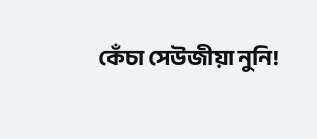কেঁচা সেউজীয়া নুনি!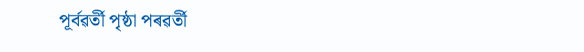পূৰ্বৱৰ্তী পৃষ্ঠা পৰৱৰ্তী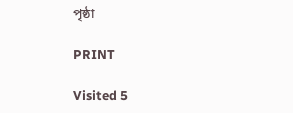পৃষ্ঠা

PRINT

Visited 5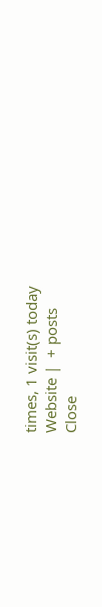times, 1 visit(s) today
Website |  + posts
Close